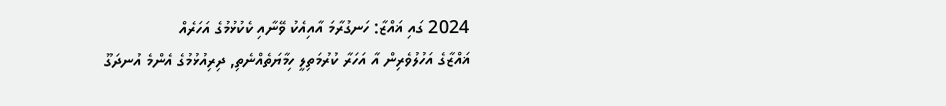2024 ގައި ޣައްޒާ: ހަނގުރާމަ އާއިއެކު ވޭނާއި ކެކުޅުމުގެ އަހަރެއް
ޣައްޒާގެ އަހުލުވެރިން އާ އަހަރާ ކުރުމަތިލީ ހިމާޔަތެއްނެތި, ދިރިއުޅުމުގެ އެންމެ އުނދަގޫ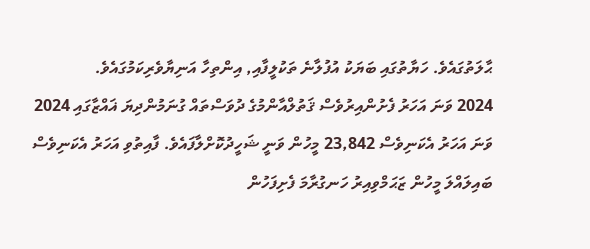ޙާލަތުގައެވެ. ހަޔާތުގައި ބަޔަކު އުފުލާނެ ތަކުލީފާއި, އިންތިހާ އަނިޔާވެރިކަމުގައެވެ.
2024 ވަނަ އަހަރު ފެށުންއިރުވެސް ޤަތުލްއާންމުގެ ދުވަސްތައް ގުނަމުންދިޔަ ޣައްޒާގައި 2024 ވަނަ އަހަރު އެކަނިވެސް 23,842 މީހުން ވަނީ ޝަހީދުކޮށްލާފައެވެ. ފާއިތުވި އަހަރު އެކަނިވެސް ބައިލައްލަ މީހުން ޒަޙަމްވިއިރު ހަނގުރާމަ ފެށިފަހުން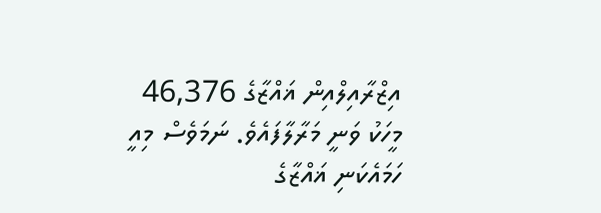އިޒްރާއިލްއިން ޣައްޒާގެ 46,376 މީހަކު ވަނީ މަރާލާފައެވެ. ނަމަވެސް މިއީ ހަމައެކަނި ޣައްޒާގެ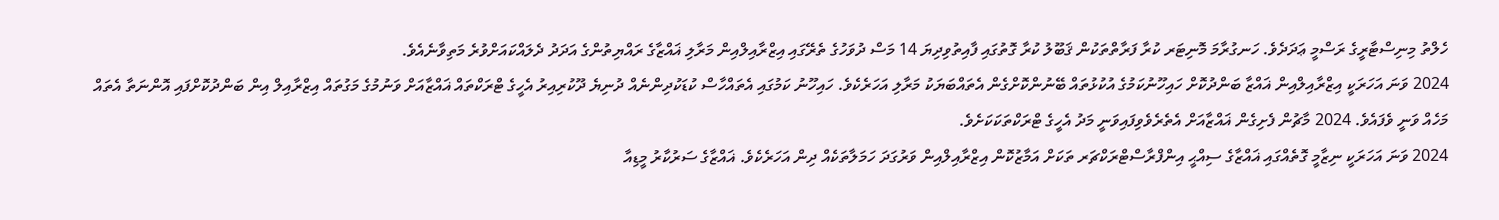ހެލްތު މިނިސްޓާރީގެ ރަސްމީ ޢަދަދެވެ. ހަނގުރާމަ މޮނިޓަރ ކުރާ ފަރާތްތަކުން ޤަބޫލު ކުރާ ގޮތުގައި ފާއިތުވިދިޔަ 14 މަސް ދުވަހުގެ ތެރޭގައި އިޒްރާއިލްއިން މަރާލި ޣައްޒާގެ ރައްޔިތުންގެ އަދަދު ދެލައްކައަށްވުރެ މަތިވާނެއެވެ.
2024 ވަނަ އަހަރަކީ އިޒްރާއިލްއިން ޣައްޒާ ބަންދުކޮށް ހައިހޫނުކަމުގެ އުކުޅުތައް ބޭނުންކޮށްގެން އެތައްބަޔަކު މަރާލި އަހަރެކެވެ. ހައިހޫނު ކަމުގައި އެތައްހާސް ކުޑަކުދިންނެއް ދުނިޔެ ދޫކުރިއިރު އެހީގެ ޓްރަކްތައް ޣައްޒާއަށް ވަނުމުގެ މަގުތައް އިޒްރާއިލް އިން ބަންދުކޮށްފައި އޮންނަތާ އެތައް މަހެއް ވަނީ ވެފައެވެ. 2024 މާޗުން ފެށިގެން ޣައްޒާއަށް އެތެރެވެވިފައިވަނީ މަދު އެހީގެ ޓްރަކްތަކަކަށެވެ.
2024 ވަނަ އަހަރަކީ ނިޒާމީ ގޮތެއްގައި ޣައްޒާގެ ސިއްޙީ އިންފްރާސްޓްރަކްޗަރ ތަކަށް އަމާޒުކޮން އިޒްރާއިލްއިން ވަރުގަދަ ހަމަލާތަކެއް ދިން އަހަރެކެވެ. ޣައްޒާގެ ސަރުކާރު މީޑިއާ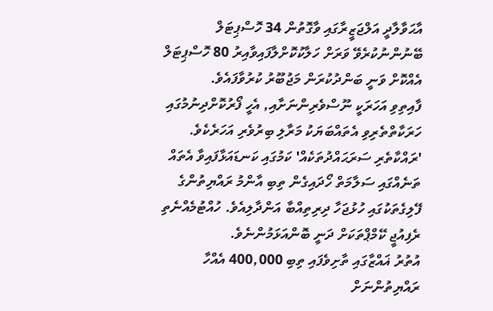އާޙަވާލާދީ އަލްޖަޒީރާގައި ވާގޮތުން 34 ހޮސްޕިޓަލް ބޭނުންނުކުރެވޭ ވަރަށް ހަލާކުކޮށްލާފައިވާއިރު 80 ހޮސްޕިޓަލް އެއްކޮށް ވަނީ ބަންދުކުރަން މަޖުބޫރު ކުރުވާފައެވެ.
ފާއިތިވި އަހަރަކީ ނޫސްވެރިންނަށާއި, އެހީ ފޯރުކޮށްދިނުމުގައި ހަރަކާތްތެރިވި އެތައްބަޔަކު މަރާލި ބިރުވެރި އަހަރެކެވެ. 'ރައްކާތެރި ސަރަޙައްދުތަކެއް' ކަމުގައި ކަނޑައަޅާފައިވާ އެތައް ތަނެއްގައި ސަލާމަތް ހޯދައިގެން ތިބި އާންމު ރައްޔިތުންގެ ފޭލިގެތަކުގައި ހުޅުޖަހާ ދިރިތިއްބާ އަންދާލިއެވެ. ހުއްޓުމެއްނެތި ރެފިއުޖީ ކޭމްޕްތަކަށް ދަނީ ބޮންއަޅަމުންނެވެ.
އުތުރު ޣައްޒާގައި ތާށިވެފައި ތިބި 400,000 އެއްހާ ރައްޔިތުންނަށް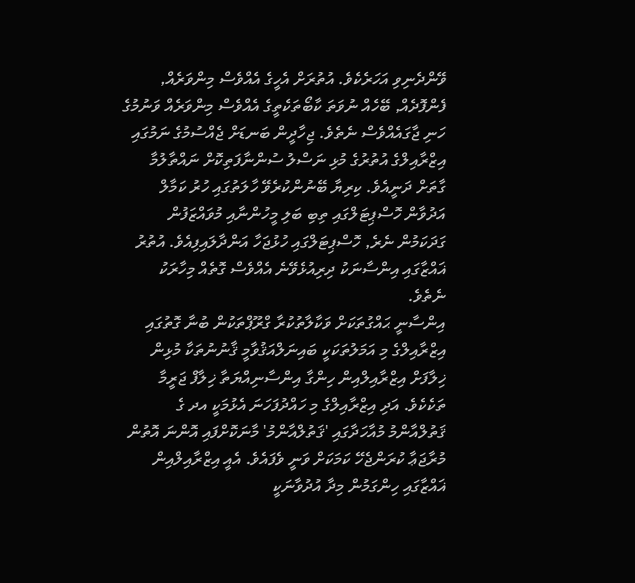ވޭންދެނިވި އަހަރެކެވެ. އުތުރަށް އެހީގެ އެއްވެސް މިންވަރެއް, ފެންފޮދެއް, ބޭހެއް ނުވަތަ ކާބޯތަކެތީގެ އެއްވެސް މިންވަރެއް ވަނުމުގެ ހަނި ޖާގައެއްވެސް ނެތެވެ. ޖިހާދީން ބަނޑަށް ޖެއްސުމުގެ ނަމުގައި އިޒްރާއިލްގެ އުތުރުގެ މުޅި ނަސްލު ސުންނާފަތިކޮށް ނައްތާލުމާ ގާތަށް ދަނީއެވެ. ކިރިޔާ ބޭނުންކުރެވޭ ހާލަތުގައި ހުރު ކަމާލް އަދުވާން ހޮސްޕިޓަލްގައި ތިބި ބަލި މީހުންނާއި މުވައްޒަފުން ގަދަކަމުން ނެރެ, ހޮސްޕިޓަލްގައި ހުޅުޖަހާ އަންދާލައިފިއެވެ. އުތުރު ޣައްޒާގައި އިންސާނަކު ދިރިއުޅެވޭނެ އެއްވެސް ގޮތެއް މިހާރަކު ނެތެވެ.
އިންސާނީ ޙައްގުތަކަށް ވަކާލާތުކުރާ ގްރޫޕްތަކުން ބުނާ ގޮތުގައި އިޒްރާއިލްގެ މި އަމަލުތަކަކީ ބައިނަލްއަޤުވާމީ ޤާނުނުތަކާ މުޅިން ޚިލާފަށް އިޒްރާއިލްއިން ހިންގާ އިންސާނިއްޔަތާ ޚިލާފް ޖަރީމާ ތަކެކެވެ. އަދި އިޒްރާއިލްގެ މި ހައްދުފަހަނަ އެޅުމަކީ އދ ގެ ޤަތުލްއާންމު މުއާހަދާގައި 'ޤަތުލްއާންމު' މާނަކޮށްފައި އޮންނަ އޮތުން މުރާޖަޢާ ކުރަންޖެހޭ ކަމަކަށް ވަނީ ވެފައެވެ. އެއީ އިޒްރާއިލްއިން ޣައްޒާގައި ހިންގަމުން މިދާ އުދުވާނަކީ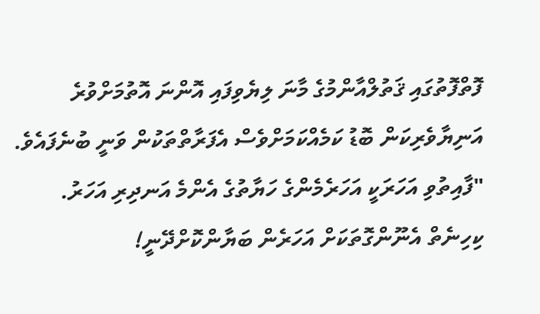ފޮތްފޮތުގައި ޤަތުލްއާންމުގެ މާނަ ލިޔެވިފައި އޮންނަ އޮތުމަށްވުރެ އަނިޔާވެރިކަން ބޮޑު ކަމެއްކަމަށްވެސް އެފަރާތްތަކުން ވަނީ ބުނެފައެވެ.
"ފާއިތުވި އަހަރަކީ އަހަރެމެންގެ ހަޔާތުގެ އެންމެ އަނދިރި އަހަރު. ކިހިނެތް އެނޫންގޮތަކަށް އަހަރެން ބަޔާންކޮށްދޭނީ!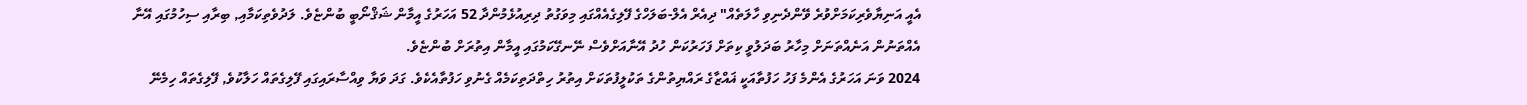އެއީ އަނިޔާވެރިކަމަށްވުރެ ވޭންދެނިވި ހާލަތެއް" ދިއެރް އެލް-ބަލަހްގެ ފޭލިގެއެއްގައި މިވަގުތު ދިރިއުޅެމުންދާ 52 އަހަރުގެ އީމާން ޝަޤްނޯބީ ބުންޏެވެ. ލަދުވެތިކަމާއި, ބިރާއި ސިހުމުގައި އޭނާ އެއްތަނުން އަނެއްތަނަށް މިހާރު ބަދަލުވީ ކިތަށް ފަހަރުކަން ހުދު އޭނާއަށްވެސް ނޭނގޭކަމުގައި އީމާން އިތުރަށް ބުންޏެވެ.
2024 ވަނަ އަހަރުގެ އެންމެ ފަހު ހަފުތާއަކީ ޣައްޒާގެ ރައްޔިތުންގެ ތަކުލީފުތަކަށް އިތުރު ހިތްދަތިކަމެއް ގެނުވި ހަފުތާއެކެވެ. ގަދަ ވަޔާ ވިއްސާރައިގައި ފޭލިގެތައް ހަލާކުވެ, ފޭލިގެތައް ހިމެނޭ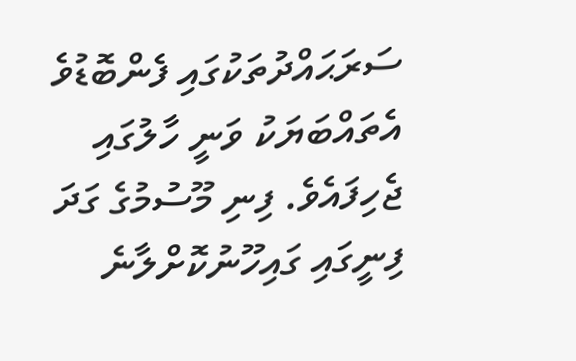ސަރަޙައްދުތަކުގައި ފެންބޮޑުވެ އެތައްބަޔަކު ވަނީ ހާލުގައި ޖެހިފައެވެ. ފިނި މޫސުމުގެ ގަދަ ފިނީގައި ގައިހޫނުކޮށްލާނެ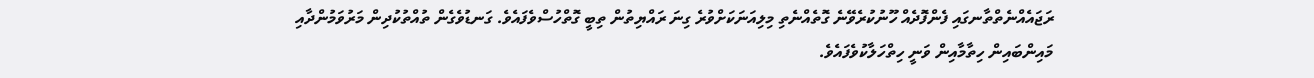ރަޖައެއްނެތްތާނގައި ފެންފޮދެއް ހޫނުކުރެވޭނެ ގޮތެއްނެތި މިލިއަނަކަށްވުރެ ގިނަ ރައްޔިތުން ތިބީ ގޮތްހުސްވެފައެވެ. ގަނޑުވެގެން ތުއްތުކުދިން މަރުވަމުންދާއި މައިންބައިން ހިތާމާއިން ވަނީ ހިތްހަލާކުވެފައެވެ.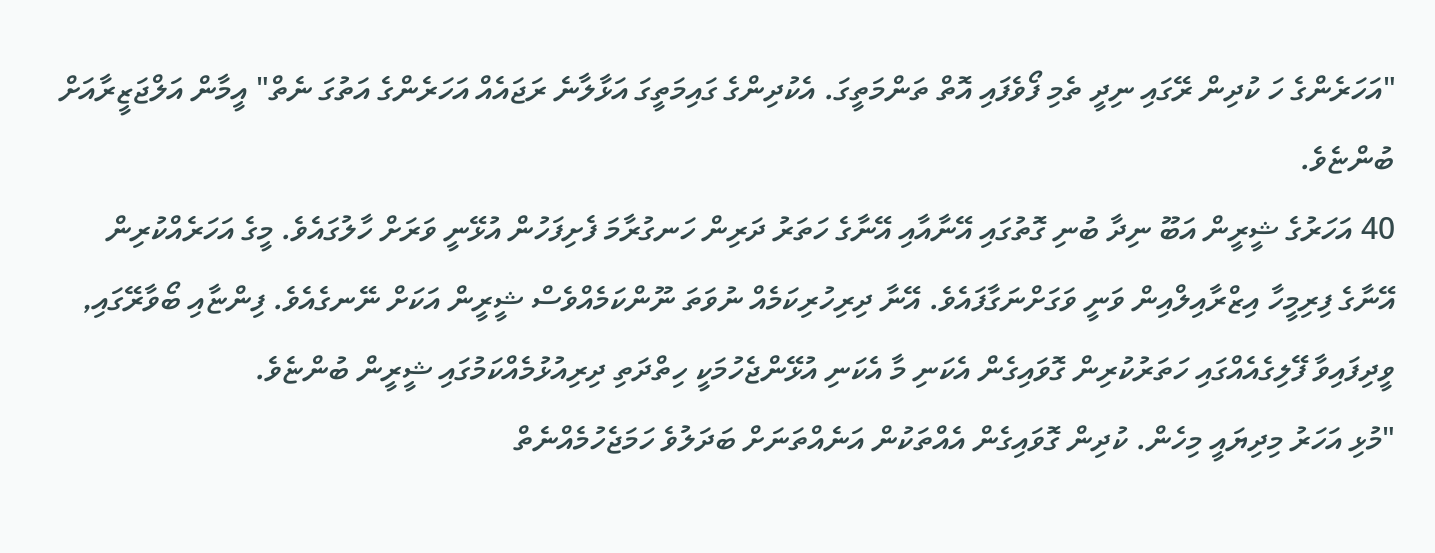"އަހަރެންގެ ހަ ކުދިން ރޭގައި ނިދީ ތެމި ފޯވެފައި އޮތް ތަންމަތީގަ. އެކުދިންގެ ގައިމަތީގަ އަޅާލާނެ ރަޖައެއް އަހަރެންގެ އަތުގަ ނެތް" އީމާން އަލްޖަޒީރާއަށް ބުންޏެވެ.
40 އަހަރުގެ ޝީރީން އަބޫ ނިދާ ބުނި ގޮތުގައި އޭނާއާއި އޭނާގެ ހަތަރު ދަރިން ހަނގުރާމަ ފެށިފަހުން އުޅޭނީ ވަރަށް ހާލުގައެވެ. މީގެ އަހަރެއްކުރިން އޭނާގެ ފިރިމީހާ އިޒްރާއިލްއިން ވަނީ ވަގަށްނަގާފައެވެ. އޭނާ ދިރިހުރިކަމެއް ނުވަތަ ނޫންކަމެއްވެސް ޝީރީން އަކަށް ނޭނގެއެވެ. ފިންޏާއި ބޯވާރޭގައި, ވީދިފައިވާ ފޭލިގެއެއްގައި ހަތަރުކުރިން ގޮވައިގެން އެކަނި މާ އެކަނި އުޅޭންޖެހުމަކީ ހިތްދަތި ދިރިއުޅުމެއްކަމުގައި ޝީރީން ބުންޏެވެ.
"މުޅި އަހަރު މިދިޔައީ މިހެން. ކުދިން ގޮވައިގެން އެއްތަކުން އަނެއްތަނަށް ބަދަލުވެ ހަމަޖެހުމެއްނެތް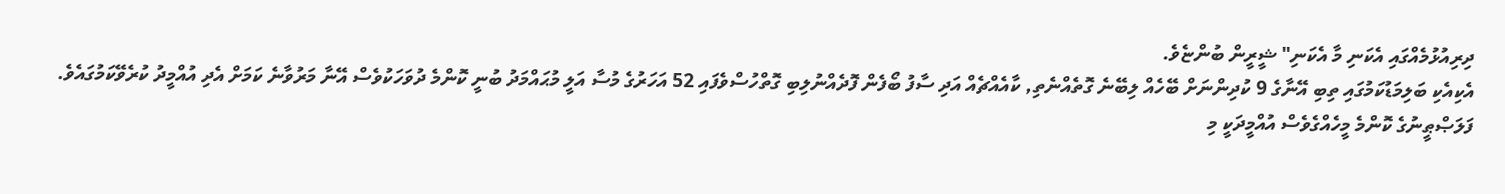ދިރިއުޅުމެއްގައި އެކަނި މާ އެކަނި" ޝީރީން ބުންޏެވެ.
އެކިއެކި ބަލިމަޑުކަމުގައި ތިބި އޭނާގެ 9 ކުދިންނަށް ބޭހެއް ލިބޭނެ ގޮތެއްނެތި, ކާއެއްޗެއް އަދި ސާފު ބޯފެން ފޮދެއްނުލިބި ގޮތްހުސްވެފައި 52 އަހަރުގެ މުސާ އަލީ މުޙައްމަދު ބުނީ ކޮންމެ ދުވަހަކުވެސް އޭނާ މަރުވާނެ ކަމަށް އެދި އުއްމީދު ކުރެވޭކަމުގައެވެ.
ފަލަޞްޠީނުގެ ކޮންމެ މީހެއްގެވެސް އުއްމީދަކީ މި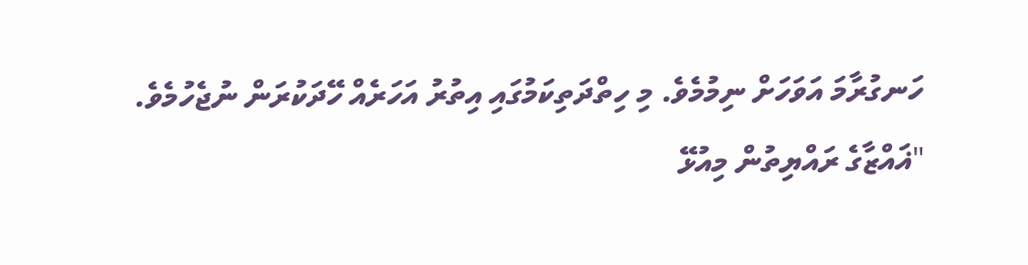ހަނގުރާމަ އަވަހަށް ނިމުމެވެ. މި ހިތްދަތިކަމުގައި އިތުރު އަހަރެއް ހޭދަކުރަން ނުޖެހުމެވެ.
"ޣައްޒާގެ ރައްޔިތުން މިއުޅޭ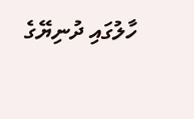ހާލުގައި ދުނިޔޭގެ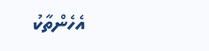އެހެންތާކު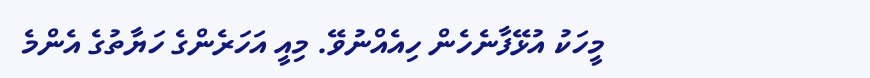މީހަކު އުޅޭފާނެހެން ހިއެއްނުވޭ. މިއީ އަހަރެންގެ ހަޔާތުގެ އެންމެ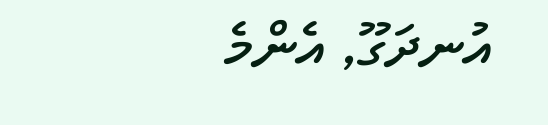އުނދަގޫ, އެންމެ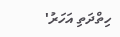ހިތްދަތި އަހަރު'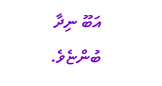އަބޫ ނިދާ ބުންޏެވެ.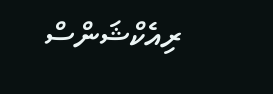ރިއެކްޝަންސް